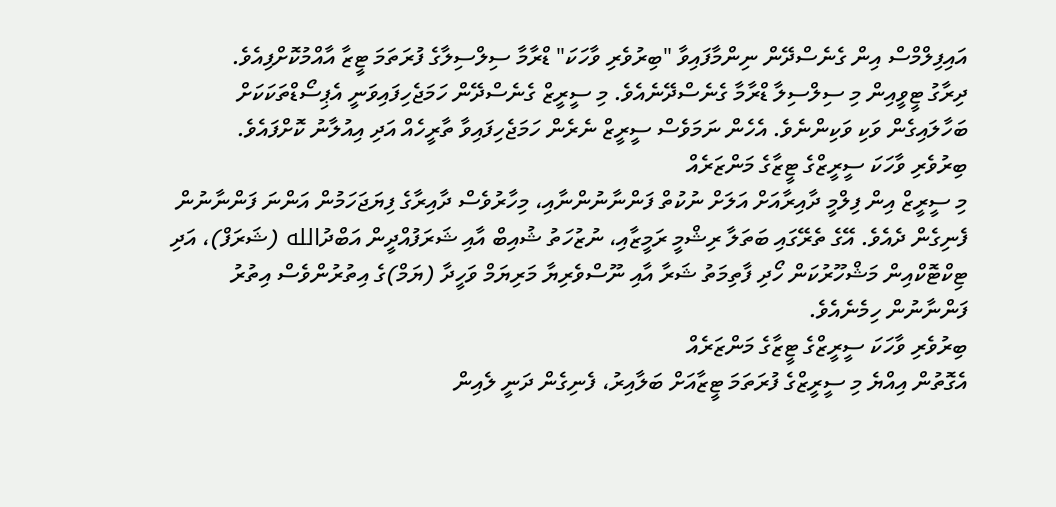އައިފިލްމްސް އިން ގެނެސްދޭން ނިންމާފައިވާ "ބިރުވެރި ވާހަކަ" ޑްރާމާ ސިލްސިލާގެ ފުރަތަމަ ޓީޒާ އާއްމުކޮށްފިއެވެ.
ދިރާގު ޓީވީއިން މި ސިލްސިލާ ޑްރާމާ ގެނެސްދޭނެއެވެ. މި ސީރީޒް ގެނެސްދޭން ހަމަޖެހިފައިވަނީ އެޕިސޯޑްތަކަކަށް ބަހާލައިގެން ވަކި ވަކިންނެވެ. އެހެން ނަމަވެސް ސީރީޒް ނެރެން ހަމަޖެހިފައިވާ ތާރީހެއް އަދި އިއުލާނު ކޮށްފައެވެ.
ބިރުވެރި ވާހަކަ ސީރީޒްގެ ޓީޒާގެ މަންޒަރެއް
މި ސީރީޒް އިން ފިލްމީ ދާއިރާއަށް އަލަށް ނުކުތް ފަންނާނުންނާއި، މިހާރުވެސް ދާއިރާގެ ފިޔަޖަހަމުން އަންނަ ފަންނާނުން ފެނިގެން ދެއެވެ. އޭގެ ތެރޭގައި ބަތަލާ ރިޝްމީ ރަމީޒާއި، ނުޒުހަތު ޝުއިބް އާއި ޝަރަފުއްދީން އަބްދުالله (ޝަރަފް)، އަދި ޓިކްޓޮކްއިން މަޝްހޫރުކަން ހޯދި ފާތިމަތު ޝަރާ އާއި ނޫސްވެރިޔާ މަރިޔަމް ވަހީދާ (ޔަމް)ގެ އިތުރުންވެސް އިތުރު ފަންނާނުން ހިމެނެއެވެ.
ބިރުވެރި ވާހަކަ ސީރީޒްގެ ޓީޒާގެ މަންޒަރެއް
އެގޮތުން އިއްޔެ މި ސީރީޒްގެ ފުރަތަމަ ޓީޒާއަށް ބަލާއިރު، ފެނިގެން ދަނީ ލެއިން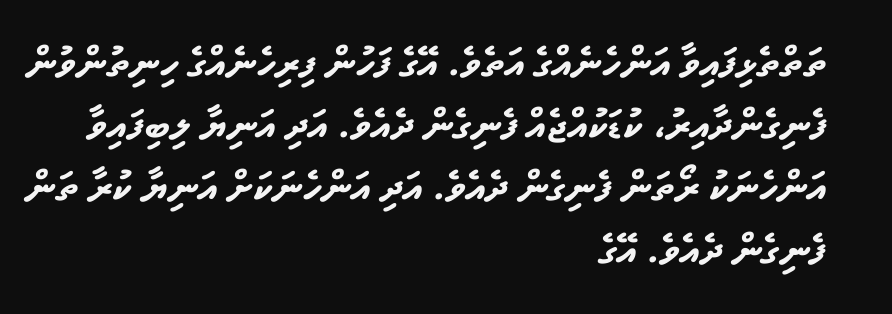ތަތްތެޅިފައިވާ އަންހެނެއްގެ އަތެވެ. އޭގެ ފަހުން ފިރިހެނެއްގެ ހިނިތުންވުން ފެނިގެންދާއިރު، ކުޑަކުއްޖެއް ފެނިގެން ދެއެވެ. އަދި އަނިޔާ ލިބިފައިވާ އަންހެނަކު ރޯތަން ފެނިގެން ދެއެވެ. އަދި އަންހެނަކަށް އަނިޔާ ކުރާ ތަން ފެނިގެން ދެއެވެ. އޭގެ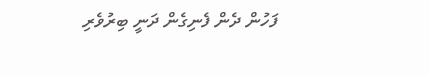ފަހުން ދެން ފެނިގެން ދަނީ ބިރުވެރި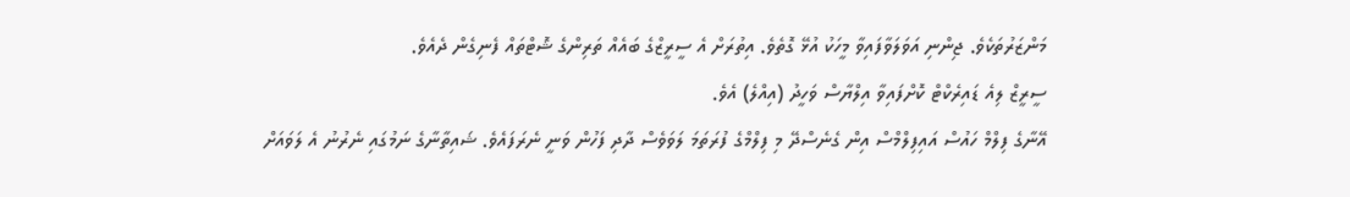މަންޒަރުތަކެވެ. ޖިންނި އަވަލަވާފައިވާ މީހަކު އުޅޭ ގޮތެވެ. އިތުރަށް އެ ސީރީޒްގެ ބައެއް ތަރިންގެ ޝޮޓްތައް ފެނިގެން ދެއެވެ.
ސީރީޒް ލިއެ ޑައިރެކްޓް ކޮށްފައިވާ އިލްޔާސް ވަހީދު (އިއްލެ) އެވެ.
އޭނާގެ ފިލްމް ހައުސް އައިފިލްމްސް އިން ގެނެސްދޭ މި ފިލްމްގެ ފުރަތަމަ ލަވަވެސް ދާދި ފަހުން ވަނީ ނެރަފައެވެ. ޝައިތާނާގެ ނަމުގައި ނެރުނު އެ ލަވައަށް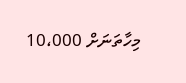މިހާތަނަށް 10،000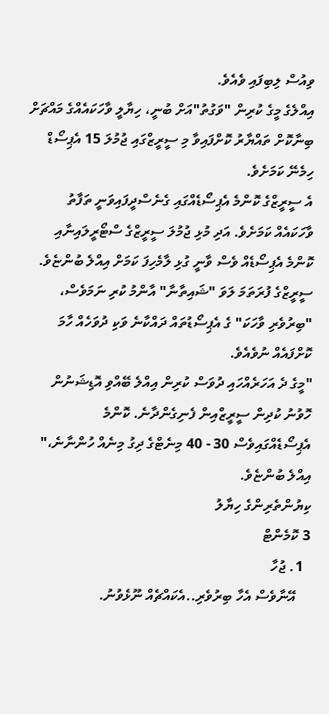ވިއުސް ލިބިފައި ވެއެވެ.
އިއްލެގެ މީގެ ކުރިން "ވަގުތު"އަށް ބުނީ، ހިޔާލީ ވާހަކައެއްގެ މައްޗަށް ބިނާކޮށް ތައްޔާރު ކޮށްފައިވާ މި ސީރީޒްގައި ޖުމުލަ 15 އެޕިސޯޑް ހިމެނޭ ކަމަށެވެ.
އެ ސީރީޒްގެ ކޮންމެ އެޕިސޯޑެއްގައި ގެނެސްދީފައިވަނީ ތަފާތު ވާހަކައެއް ކަމަށެވެ. އަދި މުޅި ޖުމުލަ ސީރީޒްގެ ސްޓޯރީލައިނާއި ކޮންމެ އެޕިސޯޑެއް ވެސް ވާނީ ގުޅި ލާމެހިފަ ކަމަށް އިއްލެ ބުންޏެވެ.
ސީރީޒްގެ ފުރަތަމަ ލަވަ "ޝައިތާނާ" އާންމު ކުރި ނަމަވެސް، "ބިރުވެރި ވާހަކަ" ގެ އެޕިސޯޑުތައް ދައްކާނެ ވަކި ދުވަހެއް ހާމަ ކޮށްފައެއް ނުވެއެވެ.
"މީގެ ދެ އަހަރެއްހައި ދުވަސް ކުރިން އިއްލެ ބޭއްވި އޮޑިޝަނުން ހޮވުނު ކުދިން ސީރީޒްއިން ފެނިގެންދާނެ. ކޮންމެ އެޕިސޯޑެއްގައިވެސް 30 - 40 މިނެޓްގެ ދިގު މިނެއް ހުންނާނެ،" އިއްލެ ބުންޏެވެ.
ކިޔުންތެރިންގެ ހިޔާލު
3 ކޮމެންޓް
  1. ޖުހާ
    އޭނާވެސް އެހާ ބިރުވެރި..އެކައްޗެއް ނޫޅެވުނު.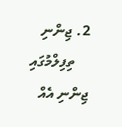2. ޖިންނި
    ތިފިލްމުގައި ޖިންނި އެއް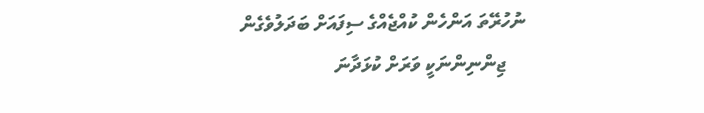ނުހުރޭތަ އަންހެން ކުއްޖެއްގެ ސިފައަށް ބަދަލުވެގެން
    ޖިންނިންނަކީ ވަރަށް ކުޅަދާނަ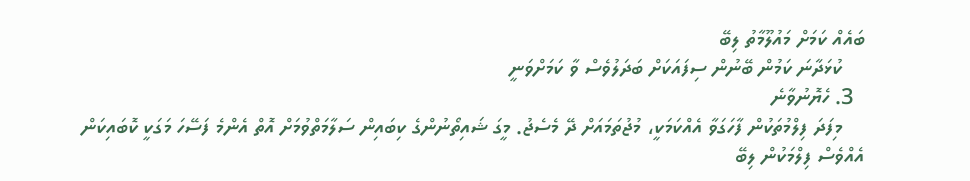ބައެއް ކަމަށް މައުލޫމާތު ލިބޭ
    ކުޅަދާނަ ކަމުން ބޭނުން ސިފައަކަށް ބަދަލުވެސް ވާ ކަމަށްވަނީ
  3. ހެޔޮނުވާނެ
    މިފަދަ ފިލްމުތަކުން ފާހަގަވާ އެއްކަމަކީ، މުޖުތަމައަށް ދޭ މެސެޖު. މީގަ ޝައިތޯނުންގެ ކިބައިން ސަލާމަތްވުމަށް އޮތް އެންމެ ފަސޭހަ މަގަކީ ކޮބައިކަން އެއްވެސް ފިލްމަކުން ލިބޭ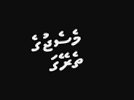މެސެޖުގެ ތެރޭގަ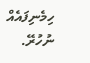ހިމެނިފައެއް ނުހުރޭ.